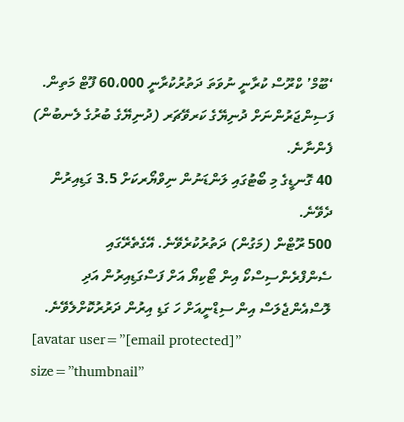‘ބޫމް’ ކްރޫސް ކުރާނީ ނުވަތަ ދަތުރުކުރާނީ 60،000 ފޫޓް މަތިން. ފަސިންޖަރުންނަށް ދުނިޔޭގެ ކަރވޭޗަރ (ދުނިޔޭގެ ބުރުގެ ލެނބުން) ފެންނާނެ.
40 ގޮނޑީގެ މި ބޯޓުގައި ލަންޑަނުން ނިވްޔޯރކަށް 3.5 ގަޑިއިރުން ދެވޭނެ.
500 ރޫޓްން (މަގުން) ދަތުރުކުރެވޭނެ. އޭގެތެރޭގައި ސެންފްރެންސިސްކޯ އިން ޓޯކިޔޯ އަށް ފަސްގަޑިއިރުން އަދި ލޮސްއެންޖެލަސް އިން ސިޑްނީއަށް ހަ ގަޑި އިރުން ދަރުރުކޮށްލެވޭނެ.
[avatar user=”[email protected]” size=”thumbnail”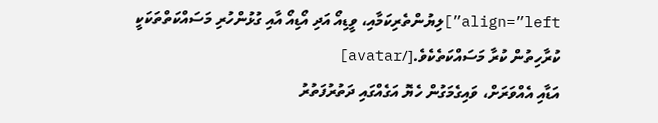align=”left”]ލިޔުންތެރިކަމާއި، ވީޑިއޯ އަދި އޯޑިއޯ އާއި ގުޅުންހުރި މަސައްކަތްތަކަކީ ކުރާހިތުން ކުރާ މަސައްކަތެކެވެ.[/avatar]
އަޑާއި އެއްވަރަށް، ވައިގެމަގުން ހެޔޮ އަގެއްގައި ދަތުރުފަތުރު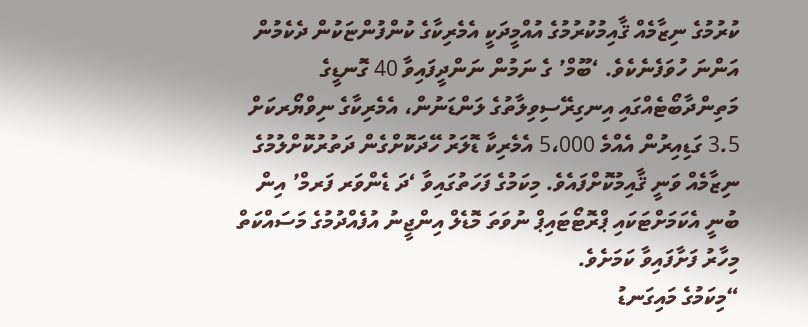ކުރުމުގެ ނިޒާމެއް ޤާއިމުކުރުމުގެ އުއްމީދަކީ އެމެރިކާގެ ކުންފުންޏަކުން ދެކެމުން އަންނަ ހުވަފެނެކެވެ. ‘ބޫމް’ ގެ ނަމުން ނަންދީފައިވާ 40 ގޮނޑީގެ މަތިންދާބޯޓެއްގައި އިނގިރޭސިވިލާތުގެ ލަންޑަނުން، އެމެރިކާގެ ނިވްޔޯރކަށް 3.5 ގަޑިއިރުން އެއްމެ 5،000 އެމެރިކާ ޑޮލަރު ހޭދަކޮށްގެން ދަތުރުކޮށްލުމުގެ ނިޒާމެއް ވަނީ ޤާއިމުކޮށްފައެވެ. މިކަމުގެ ފަހަތުގައިވާ ‘ދަ ޑެންވަރ ފަރމް’ އިން ބުނީ އެކަމަށްޓަކައި ޕްރޮޓޯޓައިޕް ނުވަތަ މޮޑެލް އިންޖީނު އުފެއްދުމުގެ މަސައްކަތް މިހާރު ފަށާފައިވާ ކަމަށެވެ.
“މިކަމުގެ މައިގަނޑު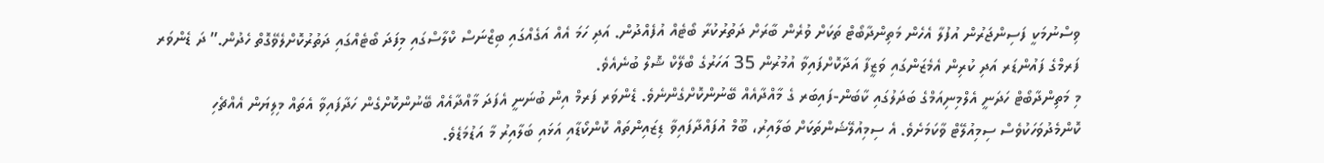ވިސްނުމަކީ ފަސިންޖަރުން އުފުލާ އެހެން މަތިންދާބޯޓް ތަކަށް ވުރެން ބާރަށް ދަތުރުކުރާ ބޯޓެއް އުފެއްދުން. އަދި ހަމަ އެއް އަގެއްގައި ބިޒްނަސް ކްލާސްގައި މިފަދަ ބޯޓެއްގައި ދަތުރުކޮށްލެވޭގޮތް ހެދުން.” ދަ ޑެންވަރ ފަރމްގެ ފައުންޑަރ އަދި ކުރިން އެމެޒަންގައި ވަޒީފާ އަދާކޮށްފައިވާ އުމުރުން 35 އަހަރުގެ ބްލޭކް ޝޮލް ބުނެއެވެ.
މި މަތިންދާބޯޓް ހަދަނީ އެލްމިނިއަމްގެ ބަދަލުގައި ކާބަން-ފައިބަރ ގެ މާއްދާއެއް ބޭނުންކޮށްގެންނެވެ. ޑެންވަރ ފަރމް އިން ބުނަނީ އެފަދަ މާއްދާއެއް ބޭނުންކޮށްގެން ހަދާފައިވާ އެތައް މިލިޔަން އެއްޗެހި ކޮންމެދުވަހަކުވެސް ސިމިއުލޭޓް ވާކަމަށެވެ. އެ ސިމިއުލޭޝަންތަކަށް ބަލާއިރު، ބޫމް އުފައްދާފައިވާ ޑިޒައިންތައް ކޮންކޯޑާއި އަޅައި ބަލާއިރު މާ އަޑުމަޑެވެ.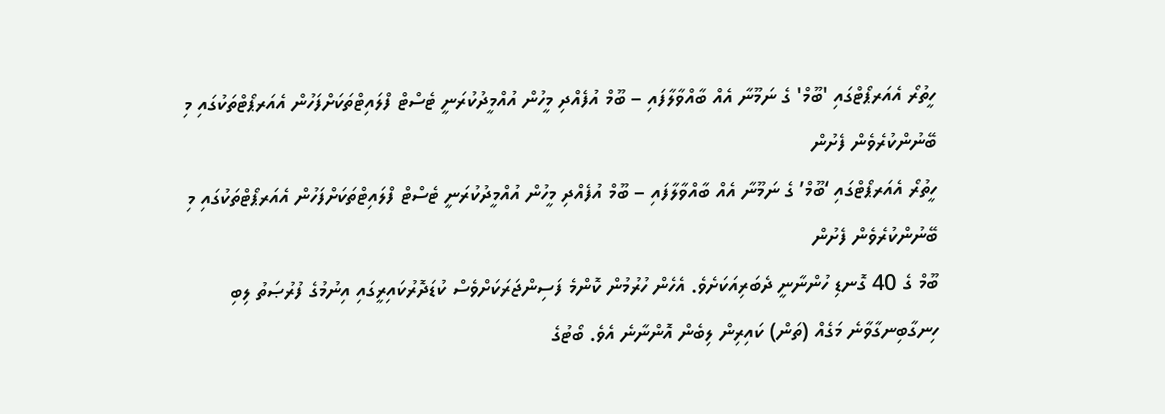ހީތުރޯ އެއަރޕޯޓްގައި 'ބޫމް' ގެ ނަމޫނާ އެއް ބާއްވާލާފައި – ބޫމް އުފެއްދި މީހުން އުއްމީދުކުރަނީ ޓެސްޓް ފްލައިޓްތަކަށްފަހުން އެއަރޕޯޓްތަކުގައި މި ބޭނުންކުރެވެން ފެށުން
ހީތުރޯ އެއަރޕޯޓްގައި ‘ބޫމް’ ގެ ނަމޫނާ އެއް ބާއްވާލާފައި – ބޫމް އުފެއްދި މީހުން އުއްމީދުކުރަނީ ޓެސްޓް ފްލައިޓްތަކަށްފަހުން އެއަރޕޯޓްތަކުގައި މި ބޭނުންކުރެވެން ފެށުން
ބޫމް ގެ 40 ގޮނޑި ހުންނާނީ ދެބަރިއަކަށެވެ. އެހެން ހުރުމުން ކޮންމެ ފަސިންޖަރަކަށްވެސް ކުޑަދޮރުކައިރީގައި އިނުމުގެ ފުރުޞަތު ލިބި ހިނގާބިނގާވާނެ މަގެއް (ތަން) ކައިރިން ލިބެން އޮންނާނެ އެވެ. ބޯޓުގެ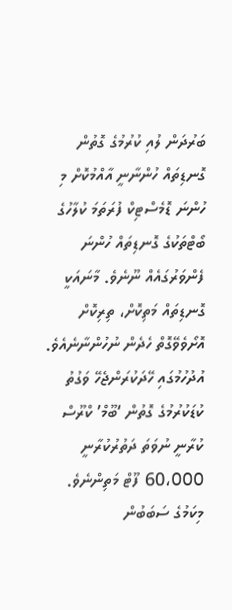ބަރުދަން ލުއި ކުރުމުގެ ގޮތުން ގޮނޑިތައް ހުންނާނީ އާއްމުކޮށް މި ހުންނަ ޑޮމެސްޓިކް ފުރަތަމަ ކުލާހުގެ ބޯޓްތަކުގެ ގޮނޑިތައް ހުންނަ ފެންވަރުގައެއް ނޫނެވެ. މާނައަކީ ގޮނޑިތައް މަތިކޮށް، ތިރިކޮށް އޮށޯވެވޭގޮތް ހެދެން ނުހުންނާނެއެވެ.
އުދުހުމުގައި ހޭދަކުރަންޖެހޭ ވަގުތު ކުޑަކުރުމުގެ ގޮތުން ‘ބޫމް’ ކްރޫސް ކުރާނީ ނުވަތަ ދަތުރުކުރާނީ 60،000 ފޫޓް މަތިންނެވެ. މިކަމުގެ ސަބަބުން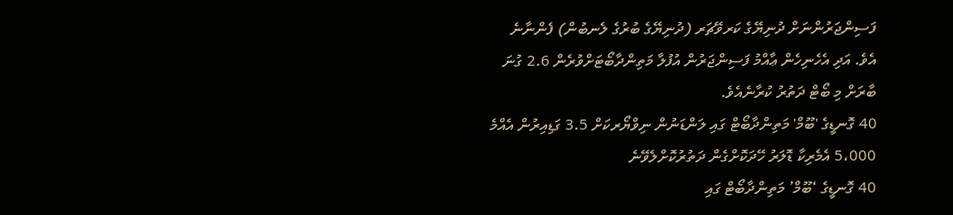ފަސިންޖަރުންނަށް ދުނިޔޭގެ ކަރވޭޗަރ (ދުނިޔޭގެ ބުރުގެ ލެނބުން) ފެންނާނެ އެވެ. އަދި އެހެނިހެން ޢާއްމު ފަސިންޖަރުން އުފުލާ މަތިންދާބޯޓަށްވުރެން 2.6 ގުނަ ބާރަށް މި ބޯޓް ދަތުރު ކުރާނެއެވެ.
40 ގޮނޑީގެ 'ބޫމް' މަތިންދާބޯޓް ގައި ލަންޑަނުން ނިވްޔޯރކަށް 3.5 ގަޑިއިރުން އެއްމެ 5،000 އެމެރިކާ ޑޮލަރު ހޭދަކޮށްގެން ދަތުރުކޮށްލެވޭނެ
40 ގޮނޑީގެ ‘ބޫމް’ މަތިންދާބޯޓް ގައި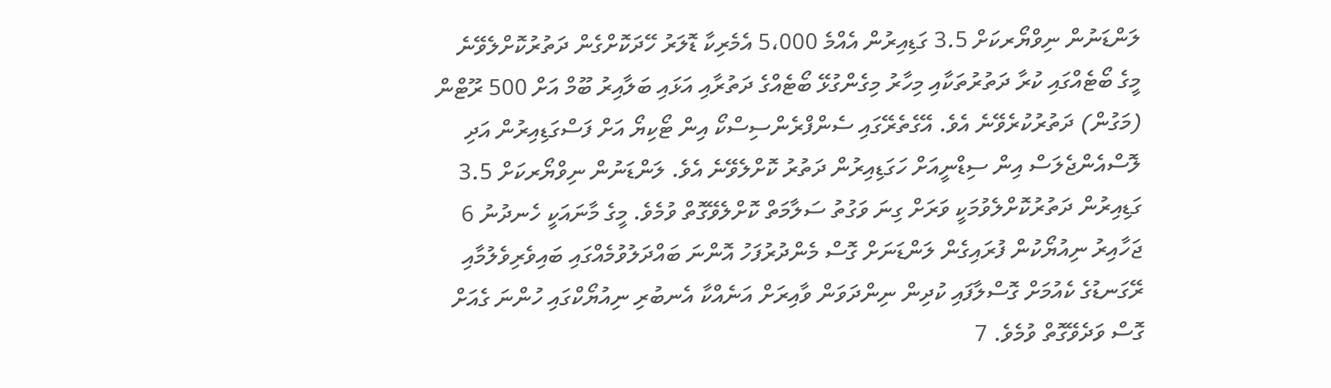ލަންޑަނުން ނިވްޔޯރކަށް 3.5 ގަޑިއިރުން އެއްމެ 5،000 އެމެރިކާ ޑޮލަރު ހޭދަކޮށްގެން ދަތުރުކޮށްލެވޭނެ
މީގެ ބޯޓެއްގައި ކުރާ ދަތުރުތަކާއި މިހާރު މިގެންގުޅޭ ބޯޓެއްގެ ދަތުރާއި އަޅައި ބަލާއިރު ބޫމް އަށް 500 ރޫޓްން (މަގުން) ދަތުރުކުރެވޭނެ އެވެ. އޭގެތެރޭގައި ސެންފްރެންސިސްކޯ އިން ޓޯކިޔޯ އަށް ފަސްގަޑިއިރުން އަދި ލޮސްއެންޖެލަސް އިން ސިޑްނީއަށް ހަގަޑިއިރުން ދަތުރު ކޮށްލެވޭނެ އެވެ. ލަންޑަނުން ނިވްޔޯރކަށް 3.5 ގަޑިއިރުން ދަތުރުކޮށްލެވުމަކީ ވަރަށް ގިނަ ވަގުތު ސަލާމަތް ކޮށްލެވޭގޮތް ވުމެވެ. މީގެ މާނައަކީ ހެނދުނު 6 ޖަހާއިރު ނިއުޔޯކުން ފުރައިގެން ލަންޑަނަށް ގޮސް މެންދުރުފަހު އޮންނަ ބައްދަލުވުމެއްގައި ބައިވެރިވެލުމާއި ރޭގަނޑުގެ ކެއުމަށް ގޮސްލާފައި ކުދިން ނިންދަވަން ވާއިރަށް އަނެއްކާ އެނބުރި ނިއުޔޯކްގައި ހުންނަ ގެއަށް ގޮސް ވަދެވޭގޮތް ވުމެވެ. 7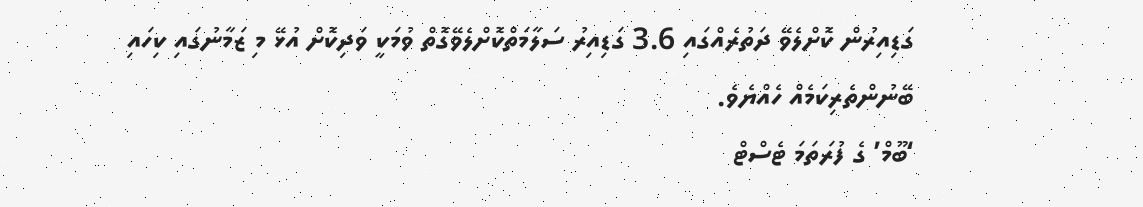ގަޑިއިރުން ކޮށްލެވޭ ދަތުރެއްގައި 3.6 ގަޑިއިރު ސަލާމަތްކޮށްލެވޭގޮތް ވުމަކީ ވަދިކޮށް އުޅޭ މި ޒަމާނުގައި ކިހައި ބޭނުންތެރިކަމެއް ހެއްޔެވެ.
‘ބޫމް’ ގެ ފުރަތަމަ ޓެސްޓް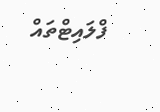ފްލައިޓްތައް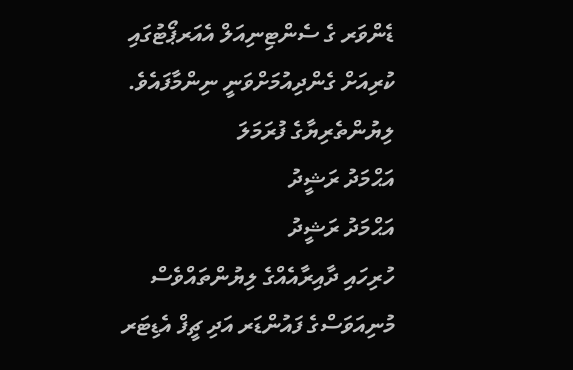ޑެންވަރ ގެ ސެންޓިނިއަލް އެއަރޕޯޓުގައި ކުރިއަށް ގެންދިއުމަށްވަނީ ނިންމާފައެވެ.
ލިޔުންތެރިޔާގެ ފުރަމަލަ
އަޙްމަދު ރަޝީދު
އަޙްމަދު ރަޝީދު
ހުރިހައި ދާއިރާއެއްގެ ލިޔުންތައްވެސް މުނިއަވަސްގެ ފައުންޑަރ އަދި ޗީފް އެޑިޓަރ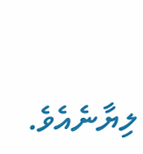ލިޔާނެއެވެ.